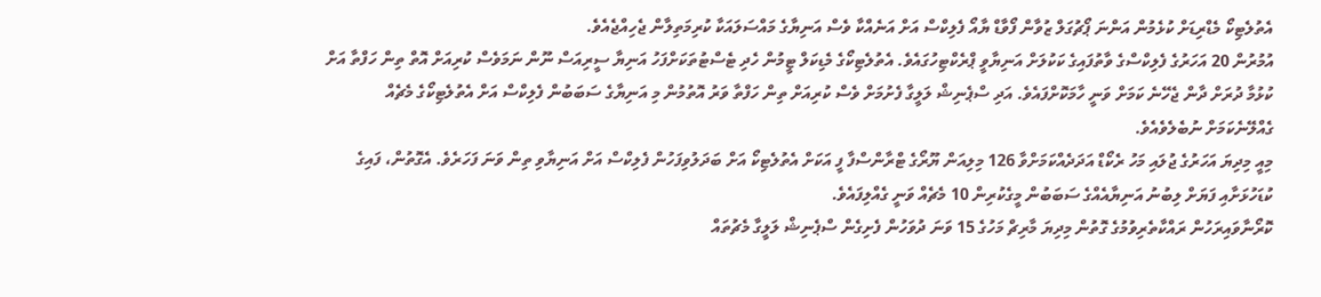އެތުލެޓިކޯ މެޑްރިޑަށް ކުޅެމުން އަންނަ ޕޯޗުގަލް ޒުވާން ފޯވާޑް ޔާއޯ ފެލިކްސް އަށް އަނެއްކާ ވެސް އަނިޔާގެ މައްސަލައަކާ ކުރިމަތިލާން ޖެހިއްޖެއެވެ.
އުމުރުން 20 އަހަރުގެ ފެލިކްސްގެ ވާތުފައިގެ ކަކުލަށް އަނިޔާވީ ޕްރެކްޓިހުގައެވެ. އެތުލެޓިކޯގެ މެޑިކަލް ޓީމުން ހެދި ޓެސްޓުތަކަށްފަހު އަނިޔާ ސީރިއަސް ނޫން ނަމަވެސް ކުރިއަށް އޮތް ތިން ހަފްތާ އަށް ކުޅުމާ ދުރަށް ދާން ޖެހޭނެ ކަމަށް ވަނީ ހާމަކޮށްފައެވެ. އަދި ސްޕެނިޝް ލަލީގާ ފެށުމަށް ވެސް ކުރިއަށް ތިން ހަފްތާ ވަރު އޮތުމުން މި އަނިޔާގެ ސަބަބުން ފެލިކްސް އަށް އެތުލެޓިކޯގެ މެޗެއް ގެއްލޭނެކަމަށް ނުބެލެވެއެވެ.
މިއީ މިދިޔަ އަހަރުގެ ޖުލައި މަހު ރެކޯޑް އަދަދެއްކަމަށްވާ 126 މިލިއަން ޔޫރޯގެ ޓްރާންސްފާ ފީ އަކަށް އެތުލެޓިކޯ އަށް ބަދަލުވިފަހުން ފެލިކްސް އަށް އަނިޔާވި ތިން ވަނަ ފަހަރެވެ. އެގޮތުން، ފައިގެ ކުޑަހުޅަށާއި ފަޔަށް ލިބުނު އަނިޔާއެއްގެ ސަބަބުން މީގެކުރިން 10 މެޗެއް ވަނީ ގެއްލިފައެވެ.
ކޮރޯނާވައިރަހުން ރައްކާތެރިވުމުގެ ގޮތުން މިދިޔަ މާރިޗް މަހުގެ 15 ވަނަ ދުވަހުން ފެށިގެން ސްޕެނިޝް ލަލީގާ މެޗުތައް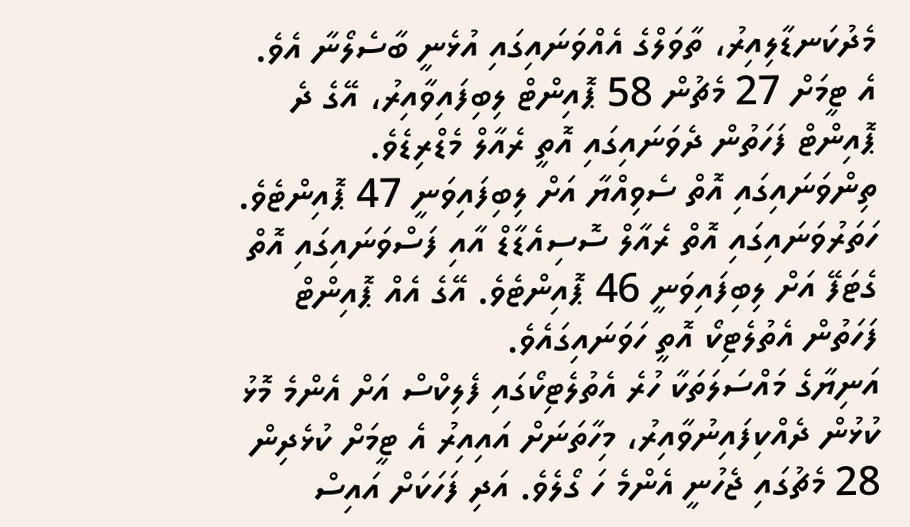މެދުކަނޑާލިއިރު، ތާވަލްގެ އެއްވަނައިގައި އުޅެނީ ބާސެލޯނާ އެވެ. އެ ޓީމަށް 27 މެޗުން 58 ޕޮއިންޓް ލިބިފައިވާއިރު، އޭގެ ދެ ޕޮއިންޓް ފަހަތުން ދެވަނައިގައި އޮތީ ރެއާލް މެޑްރިޑެވެ. ތިންވަނައިގައި އޮތް ސެވިއްޔާ އަށް ލިބިފައިވަނީ 47 ޕޮއިންޓެވެ. ހަތަރުވަނައިގައި އޮތް ރެއާލް ސޮސިއެޑާޑް އާއި ފަސްވަނައިގައި އޮތް ގެޓަފޭ އަށް ލިބިފައިވަނީ 46 ޕޮއިންޓެވެ. އޭގެ އެއް ޕޮއިންޓް ފަހަތުން އެތުލެޓިކޯ އޮތީ ހަވަނައިގައެވެ.
އަނިޔާގެ މައްސަލަތަކާ ހުރެ އެތުލެޓިކޯގައި ފެލިކްސް އަށް އެންމެ މޮޅު ކުޅުން ދެއްކިފައިނުވާއިރު، މިހާތަނަށް އައިއިރު އެ ޓީމަށް ކުޅެދިން 28 މެޗުގައި ޖެހުނީ އެންމެ ހަ ގޯލެވެ. އަދި ފަހަކަށް އައިސް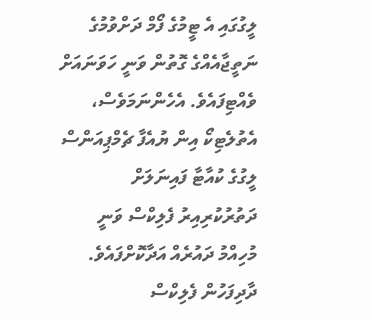ލީގުގައި އެ ޓީމުގެ ފޯމް ދަށްވުމުގެ ނަތީޖާއެއްގެ ގޮތުން ވަނީ ހަވަނައަށް ވެއްޓިފައެވެ. އެހެންނަމަވެސް، އެތުލެޓިކޯ އިން ޔުއެފާ ޗެމްޕިއަންސް ލީގުގެ ކުއާޓާ ފައިނަލަށް ދަތުރުކުރިއިރު ފެލިކްސް ވަނީ މުހިއްމު ދައުރެއް އަދާކޮށްފައެވެ.
ދާދިފަހުން ފެލިކްސް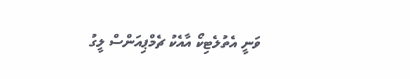ވަނީ އެތުލެޓިކޯ އާއެކު ޗެމްޕިއަންސް ލީގު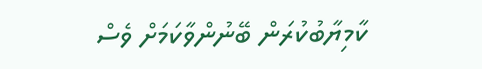ކާމިޔާބުކުރަން ބޭނުންވާކަމަށް ވެސް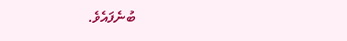ބުނެފައެވެ.